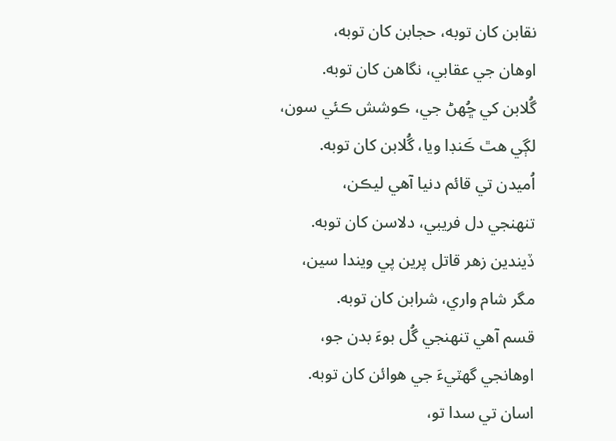نقابن کان توبه، حجابن کان توبه،
اوهان جي عقابي، نگاهن کان توبه.
گُلابن کي ڇُهڻ جي، ڪوشش ڪئي سون،
لڳي هٿ ڪَنڊا ويا، گُلابن کان توبه.
اُميدن تي قائم دنيا آهي ليڪن،
تنهنجي دل فريبي، دلاسن کان توبه.
ڏيندين زهر قاتل پرين پي ويندا سين،
مگر شام واري، شرابن کان توبه.
قسم آهي تنهنجي گُل بوءَ بدن جو،
اوهانجي گھٽيءَ جي هوائن کان توبه.
اسان تي سدا تو،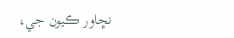نڇاور ڪيون جي،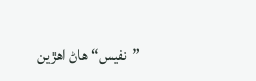”نفيس“ هاڻ اهڙين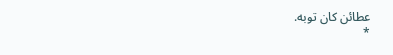عطائن کان توبه.
*